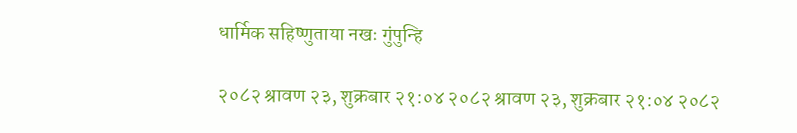धार्मिक सहिष्णुताया नखः गुंपुन्हि

२०८२ श्रावण २३, शुक्रबार २१:०४ २०८२ श्रावण २३, शुक्रबार २१:०४ २०८२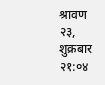श्रावण २३, शुक्रबार २१:०४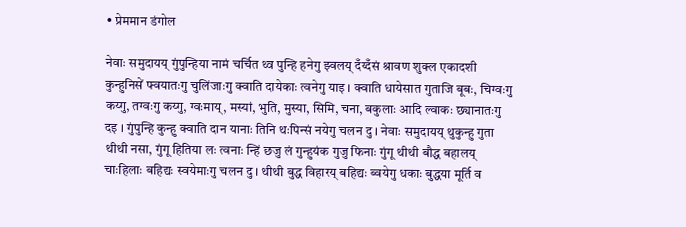• प्रेममान डंगोल

नेवाः समुदायय् गुंपुन्हिया नामं चर्चित थ्व पुन्हि हनेगु झ्वलय् दँय्दँसं श्रावण शुक्ल एकादशी कुन्हुनिसें फ्वयातःगु चुलिंजाःगु क्वाति दायेकाः त्वनेगु याइ । क्वाति धायेसात गुताजि बूबः, चिग्वःगु कय्गु, तग्वःगु कय्गु, ग्वःमाय्, मस्यां, भुति, मुस्या, सिमि, चना, बकुलाः आदि ल्वाकः छ्यानातःगु दइ । गुंपुन्हि कुन्हु क्वाति दान यानाः तिनि थःपिन्सं नयेगु चलन दु । नेवाः समुदायय् थुकुन्हु गुता थीथी नसा, गुंगू हितिया लः त्वनाः न्हिं छजु लं गुन्हुयंक गुजु फिनाः गुंगू थीथी बौद्ध बहालय् चाःहिलाः बहिद्यः स्वयेमाःगु चलन दु । थीथी बुद्ध विहारय् बहिद्यः ब्वयेगु धकाः बुद्धया मूर्ति व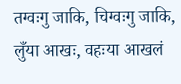तग्वःगु जाकि, चिग्वःगु जाकि, लुँया आखः, वहःया आखलं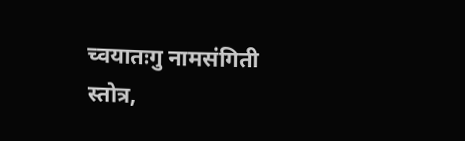च्वयातःगु नामसंगिती स्तोत्र,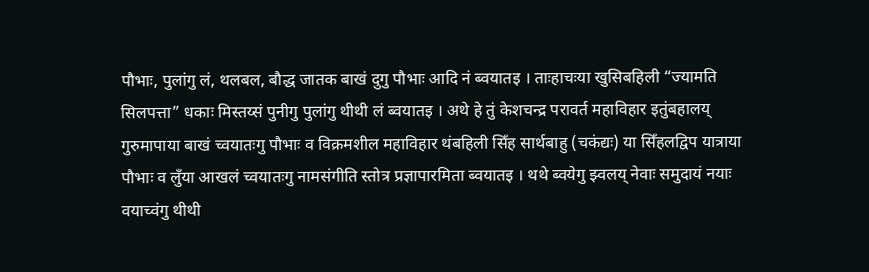पौभाः, पुलांगु लं, थलबल, बौद्ध जातक बाखं दुगु पौभाः आदि नं ब्वयातइ । ताःहाचःया खुसिबहिली “ज्यामति सिलपत्ता” धकाः मिस्तय्सं पुनीगु पुलांगु थीथी लं ब्वयातइ । अथे हे तुं केशचन्द्र परावर्त महाविहार इतुंबहालय् गुरुमापाया बाखं च्वयातःगु पौभाः व विक्रमशील महाविहार थंबहिली सिँह सार्थबाहु (चकंद्यः) या सिँहलद्विप यात्राया पौभाः व लुँया आखलं च्वयातःगु नामसंगीति स्तोत्र प्रज्ञापारमिता ब्वयातइ । थथे ब्वयेगु झ्वलय् नेवाः समुदायं नयाः वयाच्वंगु थीथी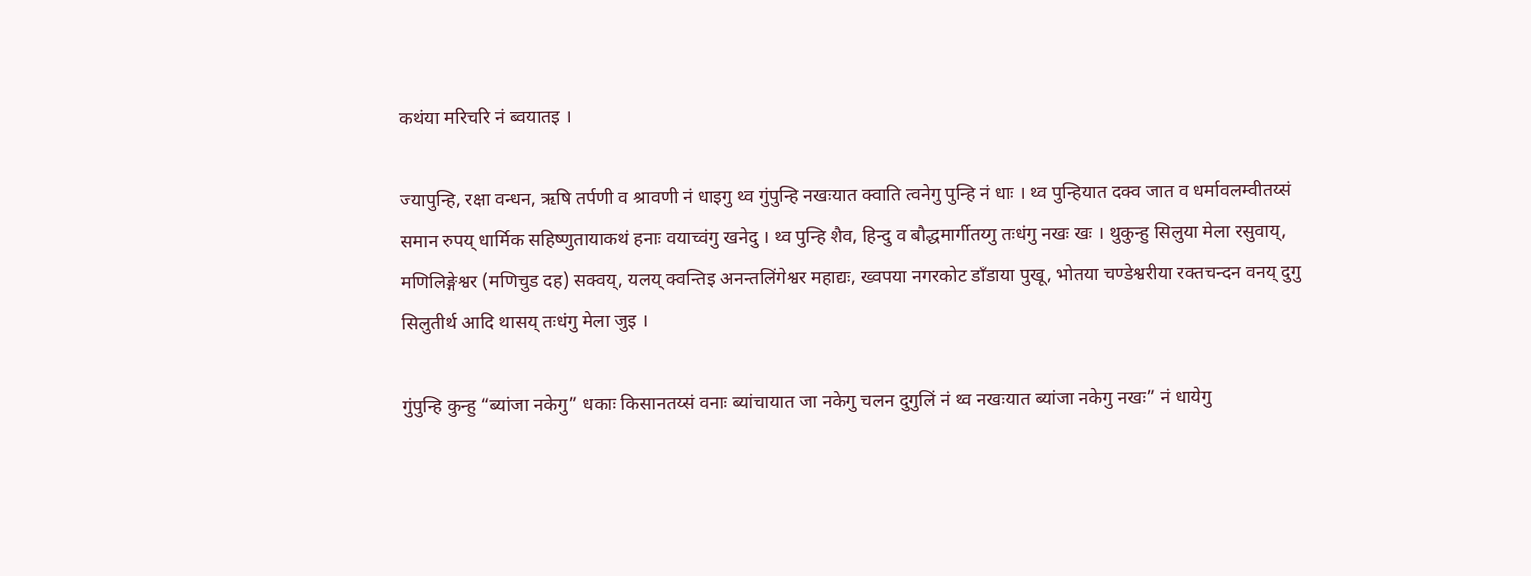कथंया मरिचरि नं ब्वयातइ ।

ज्यापुन्हि, रक्षा वन्धन, ऋषि तर्पणी व श्रावणी नं धाइगु थ्व गुंपुन्हि नखःयात क्वाति त्वनेगु पुन्हि नं धाः । थ्व पुन्हियात दक्व जात व धर्मावलम्वीतय्सं समान रुपय् धार्मिक सहिष्णुतायाकथं हनाः वयाच्वंगु खनेदु । थ्व पुन्हि शैव, हिन्दु व बौद्धमार्गीतय्गु तःधंगु नखः खः । थुकुन्हु सिलुया मेला रसुवाय्, मणिलिङ्गेश्वर (मणिचुड दह) सक्वय्, यलय् क्वन्तिइ अनन्तलिंगेश्वर महाद्यः, ख्वपया नगरकोट डाँडाया पुखू, भोतया चण्डेश्वरीया रक्तचन्दन वनय् दुगु सिलुतीर्थ आदि थासय् तःधंगु मेला जुइ ।

गुंपुन्हि कुन्हु “ब्यांजा नकेगु” धकाः किसानतय्सं वनाः ब्यांचायात जा नकेगु चलन दुगुलिं नं थ्व नखःयात ब्यांजा नकेगु नखः” नं धायेगु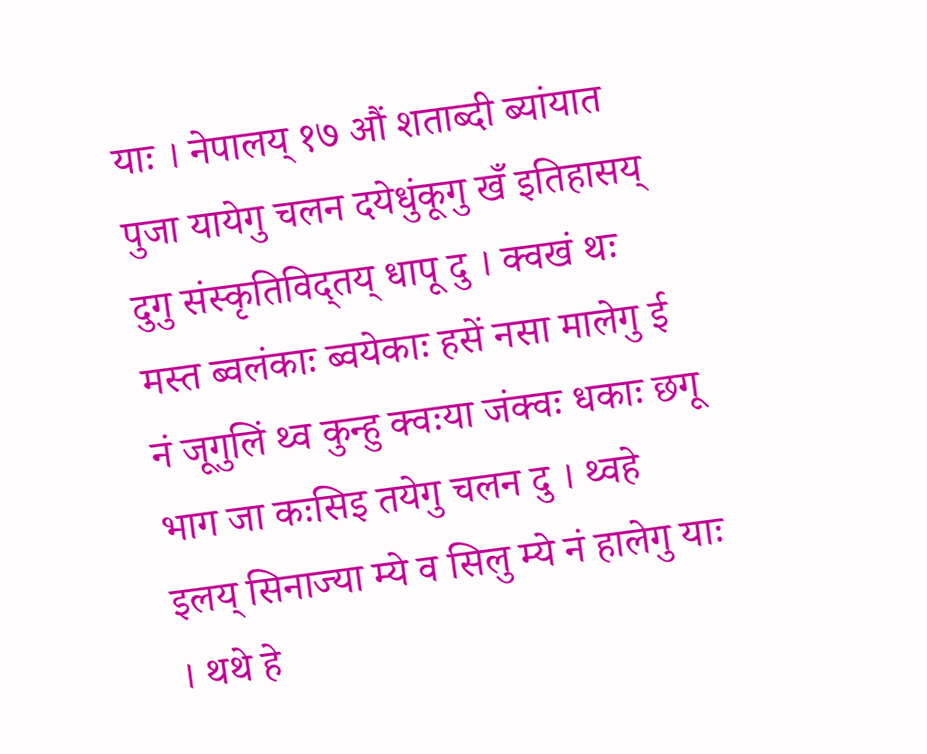याः । नेपालय् १७ औं शताब्दी ब्यांयात पुजा यायेगु चलन दयेधुंकूगु खँ इतिहासय् दुगु संस्कृतिविद्तय् धापू दु । क्वखं थः मस्त ब्वलंकाः ब्वयेकाः हसें नसा मालेगु ई नं जूगुलिं थ्व कुन्हु क्वःया जंक्वः धकाः छगू भाग जा कःसिइ तयेगु चलन दु । थ्वहे इलय् सिनाज्या म्ये व सिलु म्ये नं हालेगु याः । थथे हे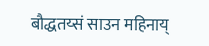बौद्धतय्सं साउन महिनाय्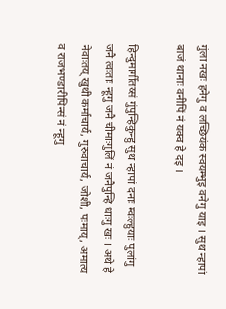गुंला नखः हनेगु व लच्छियंक स्वयम्भुइ वनेगु याइ । सुथ न्हापां बाजं थानाः वनीपिं नं यक्व हे दइ ।

हिन्दुमार्गीतय्सं गुंपुन्हिकुन्हु सुथ न्हापां दनाः म्वःल्हुयाः पुलांगु जनै त्वःताः न्हूगु जनै चीमाःगुलिं नं जनैपुन्हि धाःगु खः । अथे हे नेवाःतय् खुथी कर्माचार्य, गुरुवाचार्य, जोशी, पःमाय्, अमात्य व राजभण्डारीपिन्सं नं न्हूगु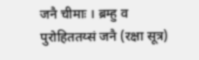जनै चीमाः । ब्रम्हु व पुरोहिततय्सं जनै (रक्षा सूत्र)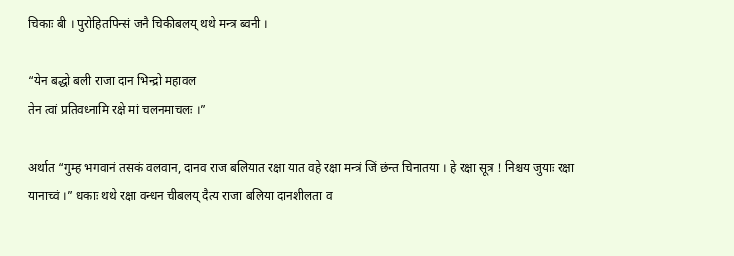चिकाः बी । पुरोहितपिन्सं जनै चिकीबलय् थथे मन्त्र ब्वनी ।

“येन बद्धो बली राजा दान भिन्द्रो महावल
तेन त्वां प्रतिवध्नामि रक्षे मां चलनमाचलः ।”

अर्थात “गुम्ह भगवानं तसकं वलवान, दानव राज बलियात रक्षा यात वहे रक्षा मन्त्रं जिं छंन्त चिनातया । हे रक्षा सूत्र ! निश्चय जुयाः रक्षा यानाच्वं ।” धकाः थथे रक्षा वन्धन चीबलय् दैत्य राजा बलिया दानशीलता व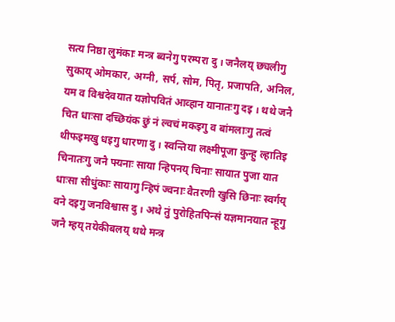सत्य निष्ठा लुमंकाः मन्त्र ब्वनेगु परम्परा दु । जनैलय् छ्यलीगु सुकाय् ओमकार, अग्नी, सर्प, सोम, पितृ, प्रजापति, अनिल, यम व विश्वदेवयात यज्ञोपवितं आव्हान यानातःगु दइ । थथे जनै चित धाःसा दच्छियंक छुं नं ल्वचं मकइगु व बांमलाःगु तत्वं थीफइमखु धइगु धारणा दु । स्वन्तिया लक्ष्मीपूजा कुन्हु ल्हातिइ चिनातःगु जनै फ्यनाः साया न्हिपनय् चिनाः सायात पुजा यात धाःसा सीधुंकाः सायागु न्हिपं ज्वनाः वैतरणी खुसि छिनाः स्वर्गय् वने दइगु जनविश्वास दु । अथे तुं पुरोहितपिन्सं यज्ञमानयात न्हूगु जनै म्हय् तयेकीबलय् थथे मन्त्र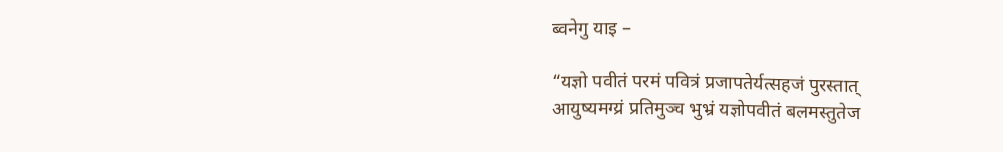ब्वनेगु याइ –

“यज्ञो पवीतं परमं पवित्रं प्रजापतेर्यत्सहजं पुरस्तात्
आयुष्यमग्य्रं प्रतिमुञ्च भुभ्रं यज्ञोपवीतं बलमस्तुतेज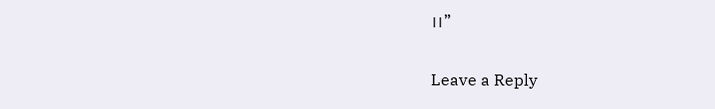।।”

Leave a Reply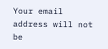Your email address will not be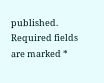published. Required fields are marked *